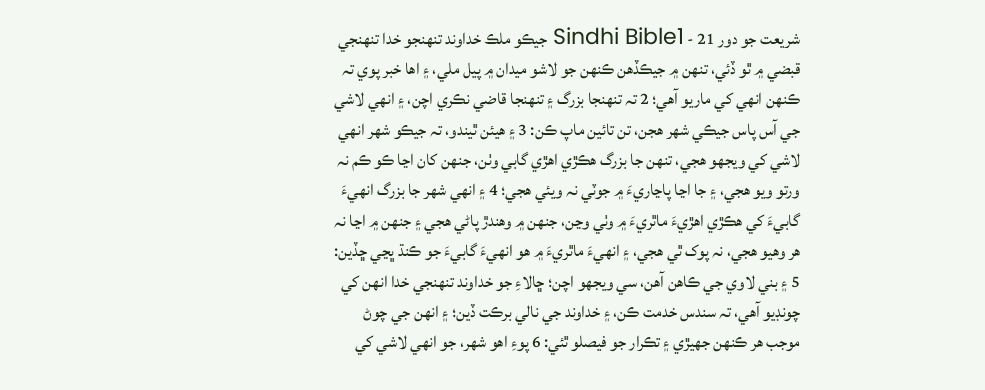شريعت جو دور 21 - Sindhi Bible1 جيڪو ملڪ خداوند تنهنجو خدا تنهنجي قبضي ۾ ٿو ڏئي، تنهن ۾ جيڪڏهن ڪنهن جو لاشو ميدان ۾ پيل ملي، ۽ اها خبر پوي تہ ڪنهن انهي کي ماريو آهي؛ 2 تہ تنهنجا بزرگ ۽ تنهنجا قاضي نڪري اچن، ۽ انهي لاشي جي آس پاس جيڪي شهر هجن، تن تائين ماپ ڪن: 3 ۽ هيئن ٿيندو، تہ جيڪو شهر انهي لاشي کي ويجهو هجي، تنهن جا بزرگ هڪڙي اهڙي گابي وٺن، جنهن کان اڃا ڪو ڪم نہ ورتو ويو هجي، ۽ جا اڃا پاڃاريءَ ۾ جوٽي نہ ويئي هجي؛ 4 ۽ انهي شهر جا بزرگ انهيءَ گابيءَ کي هڪڙي اهڙيءَ ماٿريءَ ۾ وٺي وڃن، جنهن ۾ وهندڙ پاڻي هجي ۽ جنهن ۾ اڃا نہ هر وهيو هجي، نہ پوک ٿي هجي، ۽ انهيءَ ماٿريءَ ۾ هو انهيءَ گابيءَ جو ڪنڌ ڀڃي ڇڏين: 5 ۽ بني لاوي جي ڪاهن آهن، سي ويجهو اچن؛ ڇالاءِ جو خداوند تنهنجي خدا انهن کي چونڊيو آهي، تہ سندس خدمت ڪن، ۽ خداوند جي نالي برڪت ڏين؛ ۽ انهن جي چوڻ موجب هر ڪنهن جهيڙي ۽ تڪرار جو فيصلو ٿئي: 6 پوءِ اهو شهر، جو انهي لاشي کي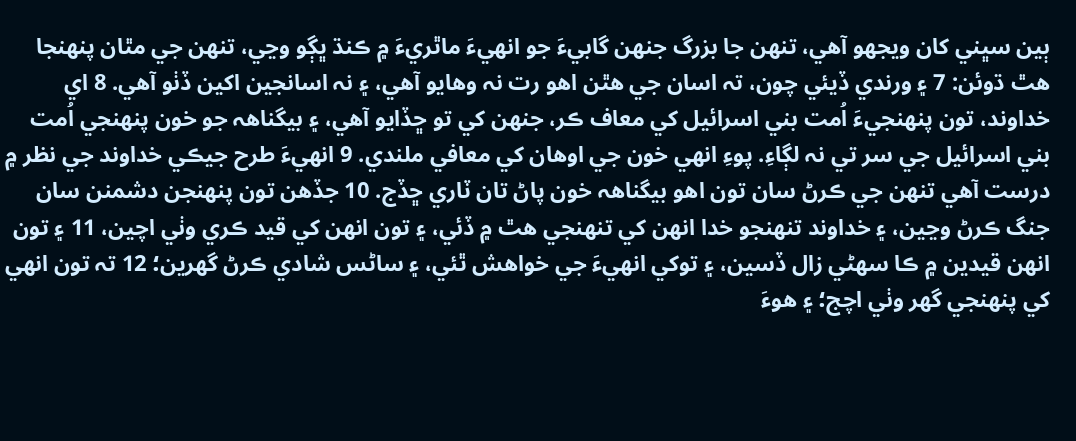ٻين سڀني کان ويجهو آهي، تنهن جا بزرگ جنهن گابيءَ جو انهيءَ ماٿريءَ ۾ ڪنڌ ڀڳو وڃي، تنهن جي مٿان پنهنجا هٿ ڌوئن: 7 ۽ ورندي ڏيئي چون، تہ اسان جي هٿن اهو رت نہ وهايو آهي، ۽ نہ اسانجين اکين ڏٺو آهي. 8 اي خداوند، تون پنهنجيءَ اُمت بني اسرائيل کي معاف ڪر، جنهن کي تو ڇڏايو آهي، ۽ بيگناهہ جو خون پنهنجي اُمت بني اسرائيل جي سر تي نہ لڳاءِ. پوءِ انهي خون جي اوهان کي معافي ملندي. 9 انهيءَ طرح جيڪي خداوند جي نظر ۾ درست آهي تنهن جي ڪرڻ سان تون اهو بيگناهہ خون پاڻ تان ٽاري ڇڏج. 10 جڏهن تون پنهنجن دشمنن سان جنگ ڪرڻ وڃين، ۽ خداوند تنهنجو خدا انهن کي تنهنجي هٿ ۾ ڏئي، ۽ تون انهن کي قيد ڪري وٺي اچين، 11 ۽ تون انهن قيدين ۾ ڪا سهڻي زال ڏسين، ۽ توکي انهيءَ جي خواهش ٿئي، ۽ ساڻس شادي ڪرڻ گهرين؛ 12 تہ تون انهي کي پنهنجي گهر وٺي اچج؛ ۽ هوءَ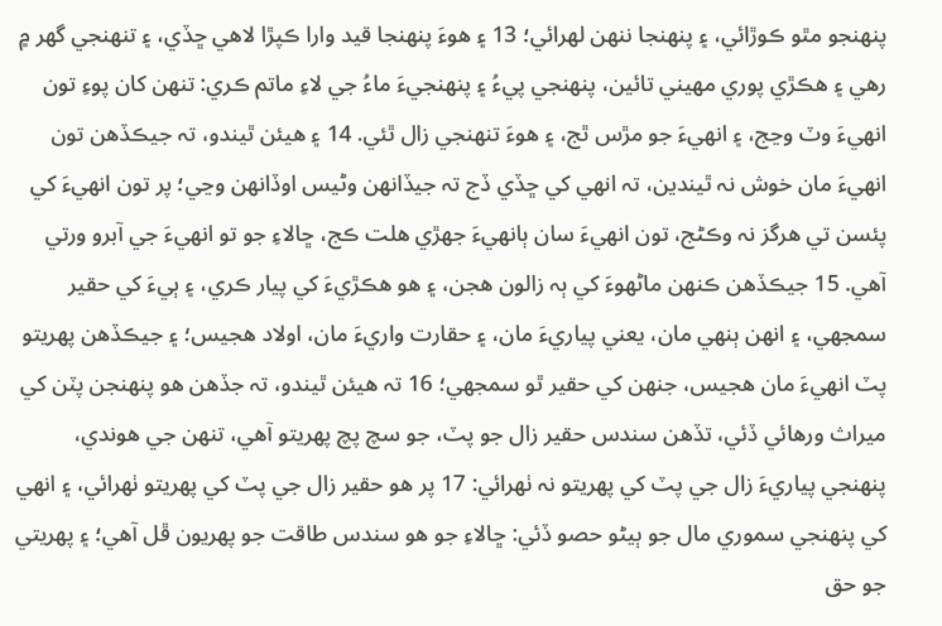پنهنجو مٿو ڪوڙائي، ۽ پنهنجا ننهن لهرائي؛ 13 ۽ هوءَ پنهنجا قيد وارا ڪپڙا لاهي ڇڏي، ۽ تنهنجي گهر ۾ رهي ۽ هڪڙي پوري مهيني تائين، پنهنجي پيءُ ۽ پنهنجيءَ ماءُ جي لاءِ ماتم ڪري: تنهن کان پوءِ تون انهيءَ وٽ وڃج، ۽ انهيءَ جو مڙس ٿج، ۽ هوءَ تنهنجي زال ٿئي. 14 ۽ هيئن ٿيندو، تہ جيڪڏهن تون انهيءَ مان خوش نہ ٿيندين، تہ انهي کي ڇڏي ڏج تہ جيڏانهن وڻيس اوڏانهن وڃي؛ پر تون انهيءَ کي پئسن تي هرگز نہ وڪڻج، تون انهيءَ سان ٻانهيءَ جهڙي هلت ڪج، ڇالاءِ جو تو انهيءَ جي آبرو ورتي آهي. 15 جيڪڏهن ڪنهن ماڻهوءَ کي ٻہ زالون هجن، ۽ هو هڪڙيءَ کي پيار ڪري، ۽ ٻيءَ کي حقير سمجهي، ۽ انهن ٻنهي مان، يعني پياريءَ مان، ۽ حقارت واريءَ مان، اولاد هجيس؛ ۽ جيڪڏهن پهريتو پٽ انهيءَ مان هجيس، جنهن کي حقير ٿو سمجهي؛ 16 تہ هيئن ٿيندو، تہ جڏهن هو پنهنجن پٽن کي ميراث ورهائي ڏئي، تڏهن سندس حقير زال جو پٽ، جو سچ پچ پهريتو آهي، تنهن جي هوندي، پنهنجي پياريءَ زال جي پٽ کي پهريتو نہ ٺهرائي: 17 پر هو حقير زال جي پٽ کي پهريتو ٺهرائي، ۽ انهي کي پنهنجي سموري مال جو ٻيڻو حصو ڏئي: ڇالاءِ جو هو سندس طاقت جو پهريون ڦل آهي؛ ۽ پهريتي جو حق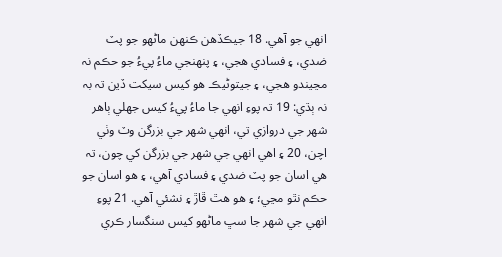انهي جو آهي. 18 جيڪڏهن ڪنهن ماڻهو جو پٽ ضدي، ۽ فسادي هجي، ۽ پنهنجي ماءُ پيءُ جو حڪم نہ مڃيندو هجي، ۽ جيتوڻيڪ هو کيس سيکت ڏين تہ بہ نہ ٻڌي: 19 تہ پوءِ انهي جا ماءُ پيءُ کيس جهلي ٻاهر شهر جي دروازي تي، انهي شهر جي بزرگن وٽ وٺي اچن، 20 ۽ اهي انهي جي شهر جي بزرگن کي چون، تہ هي اسان جو پٽ ضدي ۽ فسادي آهي، ۽ هو اسان جو حڪم نٿو مڃي؛ ۽ هو هٿ ڦاڙ ۽ نشئي آهي. 21 پوءِ انهي جي شهر جا سڀ ماڻهو کيس سنگسار ڪري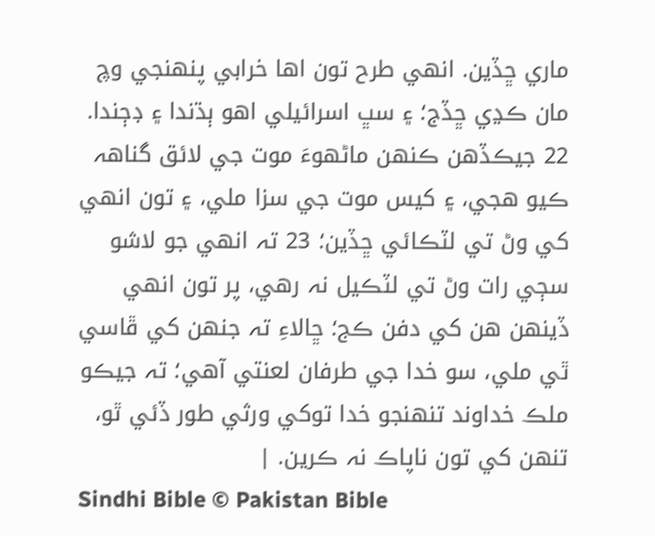ماري ڇڏين. انهي طرح تون اها خرابي پنهنجي وچ مان ڪڍي ڇڏج؛ ۽ سڀ اسرائيلي اهو ٻڌندا ۽ ڊڄندا. 22 جيڪڏهن ڪنهن ماڻهوءَ موت جي لائق گناهہ ڪيو هجي، ۽ کيس موت جي سزا ملي، ۽ تون انهي کي وڻ تي لٽڪائي ڇڏين؛ 23 تہ انهي جو لاشو سڄي رات وڻ تي لٽڪيل نہ رهي، پر تون انهي ڏينهن هن کي دفن ڪج؛ ڇالاءِ تہ جنهن کي ڦاسي ٿي ملي، سو خدا جي طرفان لعنتي آهي؛ تہ جيڪو ملڪ خداوند تنهنجو خدا توکي ورثي طور ڏئي ٿو، تنهن کي تون ناپاڪ نہ ڪرين. |
Sindhi Bible © Pakistan Bible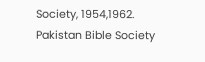Society, 1954,1962.
Pakistan Bible Society